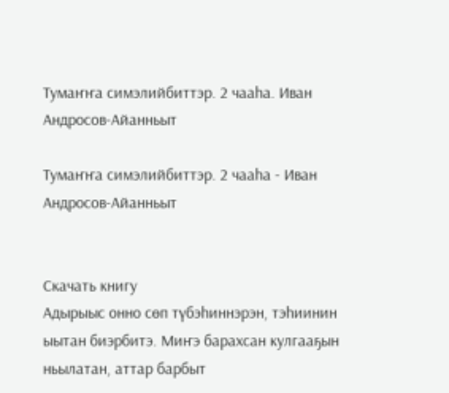Тумаҥҥа симэлийбиттэр. 2 чааһа. Иван Андросов-Айанньыт

Тумаҥҥа симэлийбиттэр. 2 чааһа - Иван Андросов-Айанньыт


Скачать книгу
Адырыыс онно сөп түбэһиннэрэн, тэһиинин ыытан биэрбитэ. Миҥэ барахсан кулгааҕын ньылатан, аттар барбыт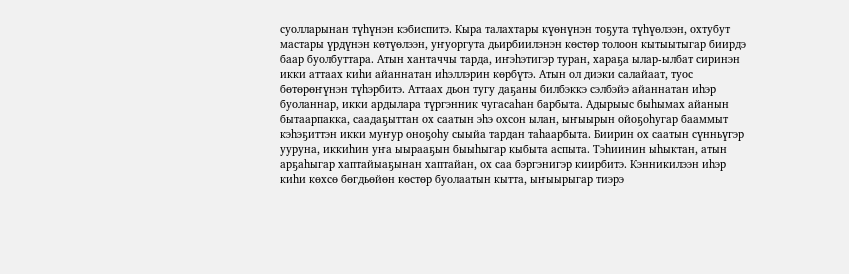суолларынан түһүнэн кэбиспитэ. Кыра талахтары күөнүнэн тоҕута түһүөлээн, охтубут мастары үрдүнэн көтүөлээн, уҥуоргута дьирбиилэнэн көстөр толоон кытыытыгар биирдэ баар буолбуттара. Атын хантаччы тарда, иҥэһэтигэр туран, хараҕа ылар-ылбат сиринэн икки аттаах киһи айаннатан иһэллэрин көрбүтэ. Атын ол диэки салайаат, туос бөтөрөҥүнэн түһэрбитэ. Аттаах дьон тугу даҕаны билбэккэ сэлбэйэ айаннатан иһэр буоланнар, икки ардылара түргэнник чугасаһан барбыта. Адырыыс быһымах айанын бытаарпакка, саадаҕыттан ох саатын эһэ охсон ылан, ыҥыырын ойоҕоһугар бааммыт кэһэҕиттэн икки муҥур оноҕоһу сыыйа тардан таһаарбыта. Биирин ох саатын сүнньүгэр ууруна, иккиһин уҥа ыырааҕын быыһыгар кыбыта аспыта. Тэһиинин ыһыктан, атын арҕаһыгар хаптайыаҕынан хаптайан, ох саа бэргэнигэр киирбитэ. Кэнникилээн иһэр киһи көхсө бөгдьөйөн көстөр буолаатын кытта, ыҥыырыгар тиэрэ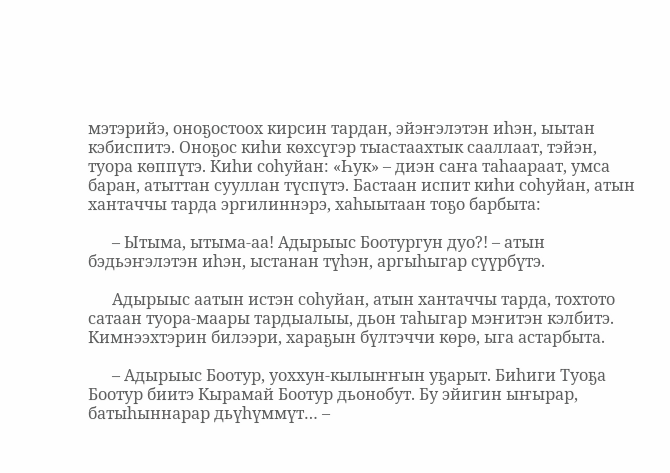мэтэрийэ, оноҕостоох кирсин тардан, эйэҥэлэтэн иһэн, ыытан кэбиспитэ. Оноҕос киһи көхсүгэр тыастаахтык сааллаат, тэйэн, туора көппүтэ. Киһи соһуйан: «Һук» – диэн саҥа таһаараат, умса баран, атыттан сууллан түспүтэ. Бастаан испит киһи соһуйан, атын хантаччы тарда эргилиннэрэ, хаһыытаан тоҕо барбыта:

      – Ытыма, ытыма-аа! Адырыыс Боотургун дуо?! – атын бэдьэҥэлэтэн иһэн, ыстанан түһэн, аргыһыгар сүүрбүтэ.

      Адырыыс аатын истэн соһуйан, атын хантаччы тарда, тохтото сатаан туора-маары тардыалыы, дьон таһыгар мэҥитэн кэлбитэ. Кимнээхтэрин билээри, хараҕын бүлтэччи көрө, ыга астарбыта.

      – Адырыыс Боотур, уоххун-кылыҥҥын уҕарыт. Биһиги Туоҕа Боотур биитэ Кырамай Боотур дьонобут. Бу эйигин ыҥырар, батыһыннарар дьүһүммүт… –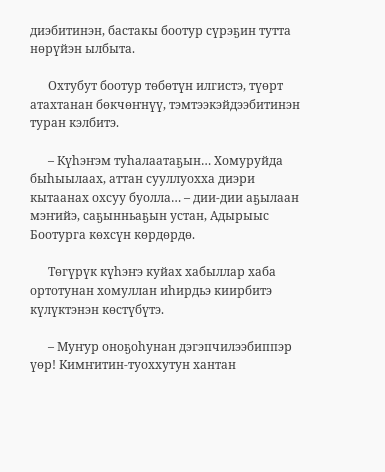диэбитинэн, бастакы боотур сүрэҕин тутта нөрүйэн ылбыта.

      Охтубут боотур төбөтүн илгистэ, түөрт атахтанан бөкчөҥнүү, тэмтээкэйдээбитинэн туран кэлбитэ.

      – Күһэҥэм туһалаатаҕын… Хомуруйда быһыылаах, аттан сууллуохха диэри кытаанах охсуу буолла… – дии-дии аҕылаан мэҥийэ, саҕынньаҕын устан, Адырыыс Боотурга көхсүн көрдөрдө.

      Төгүрүк күһэҥэ куйах хабыллар хаба ортотунан хомуллан иһирдьэ киирбитэ күлүктэнэн көстүбүтэ.

      – Муҥур оноҕоһунан дэгэпчилээбиппэр үөр! Кимҥитин-туоххутун хантан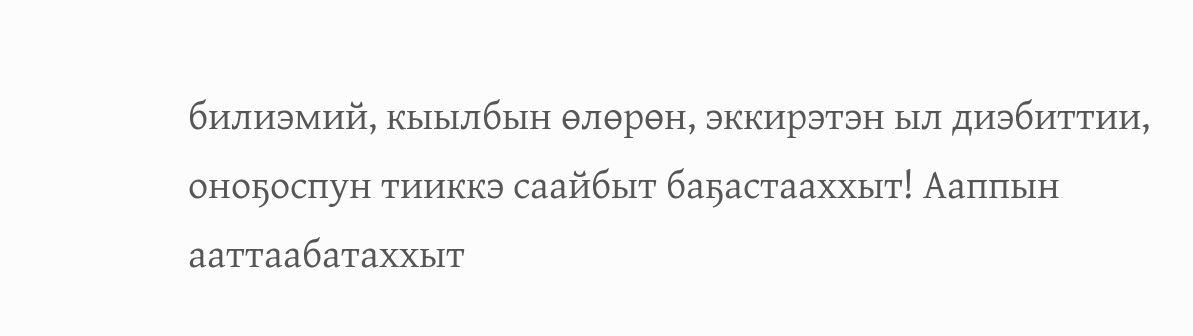билиэмий, кыылбын өлөрөн, эккирэтэн ыл диэбиттии, оноҕоспун тииккэ саайбыт баҕастааххыт! Ааппын ааттаабатаххыт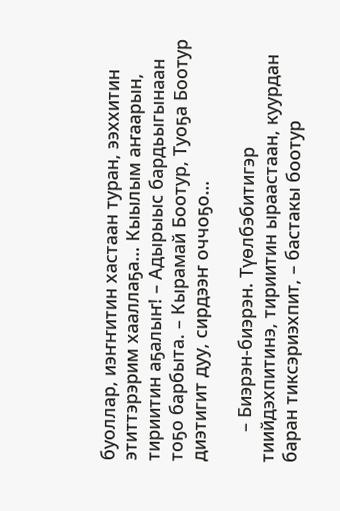буоллар, иэҥҥитин хастаан туран, ээххитин этиттэрэрим хааллаҕа… Кыылым аҥаарын, тириитин аҕалыҥ! – Адырыыс бардьыгынаан тоҕо барбыта. – Кырамай Боотур, Туоҕа Боотур диэтигит дуу, сирдээҥ оччоҕо…

      – Биэрэн-биэрэн. Түөлбэбитигэр тиийдэхпитинэ, тириитин ыраастаан, куурдан баран тиксэриэхпит, – бастакы боотур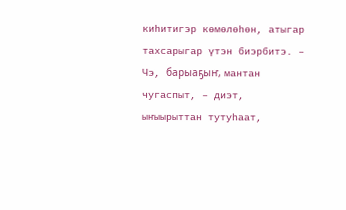киһитигэр көмөлөһөн, атыгар тахсарыгар үтэн биэрбитэ. – Чэ, барыаҕыҥ, мантан чугаспыт, – диэт, ыҥыырыттан тутуһаат,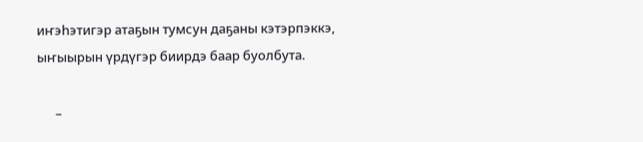иҥэһэтигэр атаҕын тумсун даҕаны кэтэрпэккэ, ыҥыырын үрдүгэр биирдэ баар буолбута.

      –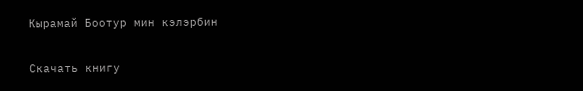Кырамай Боотур мин кэлэрбин


Скачать книгу